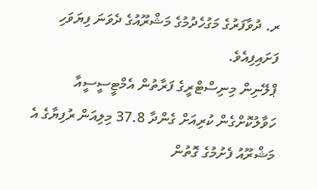ރ. ދުވާފަރުގެ މަގުހެދުމުގެ މަޝްރޫއުގެ ދެވަނަ ފިޔަވަހި ފަށައިފިއެވެ.
ޕްލޭނިން މިނިސްޓްރީގެ ފަރާތުން އެމްޓީސީސީއާ ހަވާލުކޮށްގެން ކުރިއަށް ގެންދާ 37.8 މިލިއަން ރުފިޔާގެ އެ މަޝްރޫއު ފެށުމުގެ ގޮތުން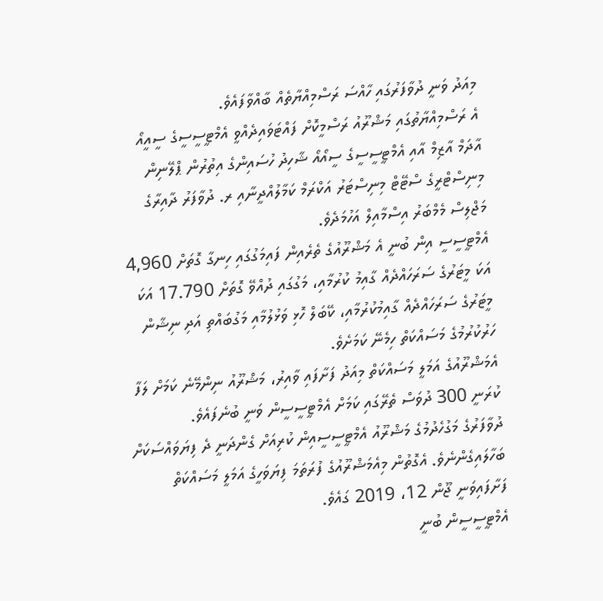މިއަދު ވަނީ ދުވާފަރުގައި ހާއްސަ ރަސްމިއްޔާތެއް ބާއްވާފައެވެ.
އެ ރަސްމިއްޔާތުގައި މަޝްރޫއު ރަސްމީކޮށް ފައްޓަވައިދެއްވީ އެމްޓީސީސީގެ ސީއީއޯ އާދަމް އާޒިމް އާއި އެމްޓީސީސީގެ ސީއޯއޯ ޝާހިދު ހުސައިންގެ އިތުރުން ޕްލޭނިން މިނިސްޓްރީގެ ސްޓޭޓް މިނިސްޓަރު އަކްރަމް ކަމާލުއްދީނާއި ރ. ދުވާފަރު ދާއިރާގެ މަޖްލިސް މެމްބަރު އިސްމާއިލް އަހުމަދެވެ.
އެމްޓީސީސީ އިން ބުނީ އެ މަޝްރޫއުގެ ތެރެއިން ފައިމަގުގައި ހިނގާ ގޮތަށް 4,960 އަކަ މީޓަރުގެ ސަރަހައްދެއް ގާއިމު ކުރުމާއި، މަގުގައި ދުއްވޭ ގޮތަށް 17.790 އަކަ މީޓަރުގެ ސަރަހައްދެއް ގާއިމުކުރުމާއި، ކޭބަލް ހޮޅި ވަޅުލުމާއި މަގުބައްތި އަދި ނިޝާން ހަރުކުރުމުގެ މަސައްކަތް ހިމެނޭ ކަމަށެވެ.
އެމަޝްރޫއުގެ އަމަލީ މަސައްކަތް މިއަދު ފަށާފައި ވާއިރު، މަޝްރޫއު ނިންމޭނެ ކަމަށް ލަފާ ކުރަނީ 300 ދުވަސް ތެރޭގައި ކަމަށް އެމްޓީސީސީން ވަނީ ބުނެފައެވެ.
ދުވާފަރުގެ މަގުހެދުމުގެ މަޝްރޫއު އެމްޓީސީސީއިން ކުރިއަށް ގެންދަނީ ދެ ފިޔަވައްސަކަށް ބަހާލައިގެންނެވެ. އެގޮތުން މިއެމަޝްރޫއުގެ ފުރަތަމަ ފިޔަވަހީގެ އަމަލީ މަސައްކަތް ފަށާފައިވަނީ ޖޫން 12، 2019 ގައެވެ.
އެމްޓީސީސީން ބުނީ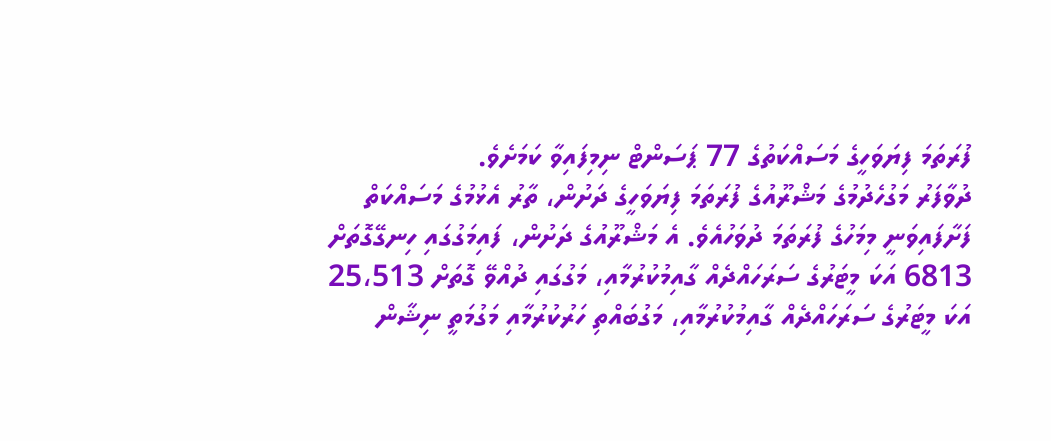ފުރަތަމަ ފިޔަވަހީގެ މަސައްކަތުގެ 77 ޕަސަންޓް ނިމިފައިވާ ކަމަށެވެ.
ދުވާފަރު މަގުހެދުމުގެ މަޝްރޫއުގެ ފުރަތަމަ ފިޔަވަހީގެ ދަށުން، ތާރު އެޅުމުގެ މަސައްކަތް ފަށާފައިވަނީ މިމަހުގެ ފުރަތަމަ ދުވަހުއެވެ. އެ މަޝްރޫއުގެ ދަށުން، ފައިމަގުގައި ހިނގޭގޮތަށް 6813 އަކަ މީޓަރުގެ ސަރަހައްދެއް ގާއިމުކުރުމާއި، މަގުގައި ދުއްވޭ ގޮތަށް 25،513 އަކަ މީޓަރުގެ ސަރަހައްދެއް ގާއިމުކުރުމާއި، މަގުބައްތި ހަރުކުރުމާއި މަގުމަތީ ނިޝާން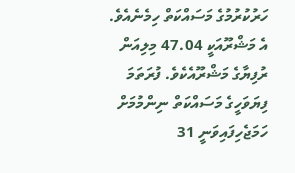ހަރުކުރުމުގެ މަސައްކަތް ހިމެނެއެވެ.
އެ މަޝްރޫއަކީ 47.04 މިލިއަން ރުފިޔާގެ މަޝްރޫއެކެވެ. ފުރަތަމަ ފިޔަވަހީގެ މަސައްކަތް ނިންމުމަށް ހަމަޖެހިފައިވަނީ 31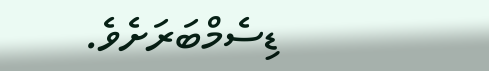ޑިސެމްބަރަށެވެ.